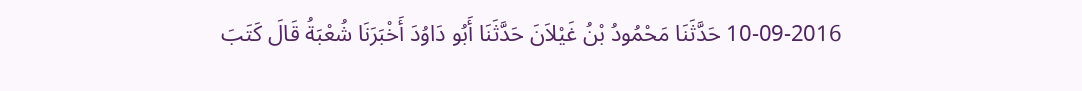10-09-2016 حَدَّثَنَا مَحْمُودُ بْنُ غَيْلاَنَ حَدَّثَنَا أَبُو دَاوُدَ أَخْبَرَنَا شُعْبَةُ قَالَ كَتَبَ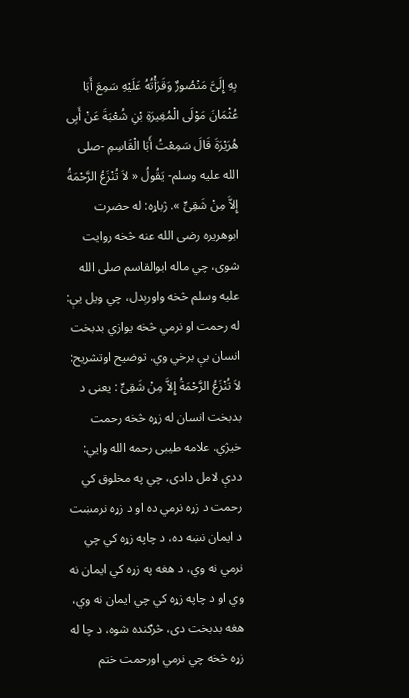بِهِ إِلَىَّ مَنْصُورٌ وَقَرَأْتُهُ عَلَيْهِ سَمِعَ أَبَا عُثْمَانَ مَوْلَى الْمُغِيرَةِ بْنِ شُعْبَةَ عَنْ أَبِى هُرَيْرَةَ قَالَ سَمِعْتُ أَبَا الْقَاسِمِ -صلى الله عليه وسلم- يَقُولُ « لاَ تُنْزَعُ الرَّحْمَةُ إِلاَّ مِنْ شَقِىٍّ ». ژباړه: له حضرت ابوهريره رضی الله عنه څخه روایت شوی، چي ماله ابوالقاسم صلی الله عليه وسلم څخه واورېدل، چي ویل یې: له رحمت او نرمي څخه یوازي بدبخت انسان بې برخي وي. توضيح اوتشريح: لاَ تُنْزَعُ الرَّحْمَةُ إِلاَّ مِنْ شَقِىٍّ : يعنی د بدبخت انسان له زړه څخه رحمت خيژي. علامه طيبی رحمه الله وايي: ددې لامل دادی، چي په مخلوق کي رحمت د زړه نرمي ده او د زړه نرمښت د ایمان نښه ده، د چاپه زړه کي چي نرمي نه وي، د هغه په زړه کي ايمان نه وي او د چاپه زړه کي چي ايمان نه وي، هغه بدبخت دی، څرګنده شوه، د چا له زړه څخه چي نرمي اورحمت ختم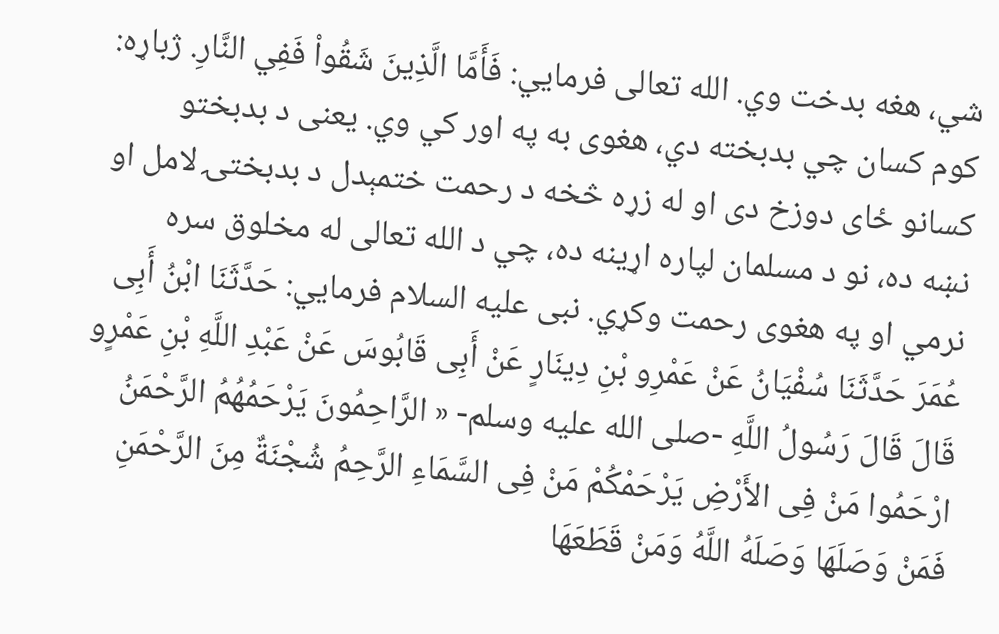شي، هغه بدخت وي. الله تعالی فرمايي: فَأَمَّا الَّذِينَ شَقُواْ فَفِي النَّارِ. ژباړه: کوم کسان چي بدبخته دي، هغوی به په اور کي وي. يعنی د بدبختو کسانو ځای دوزخ دی او له زړه څخه د رحمت ختمېدل د بدبختۍ لامل او نښه ده، نو د مسلمان لپاره اړینه ده، چي د الله تعالی له مخلوق سره نرمي او په هغوی رحمت وکړي. نبی عليه السلام فرمايي: حَدَّثَنَا ابْنُ أَبِى عُمَرَ حَدَّثَنَا سُفْيَانُ عَنْ عَمْرِو بْنِ دِينَارٍ عَنْ أَبِى قَابُوسَ عَنْ عَبْدِ اللَّهِ بْنِ عَمْرٍو قَالَ قَالَ رَسُولُ اللَّهِ -صلى الله عليه وسلم- « الرَّاحِمُونَ يَرْحَمُهُمُ الرَّحْمَنُ ارْحَمُوا مَنْ فِى الأَرْضِ يَرْحَمْكُمْ مَنْ فِى السَّمَاءِ الرَّحِمُ شُجْنَةٌ مِنَ الرَّحْمَنِ فَمَنْ وَصَلَهَا وَصَلَهُ اللَّهُ وَمَنْ قَطَعَهَا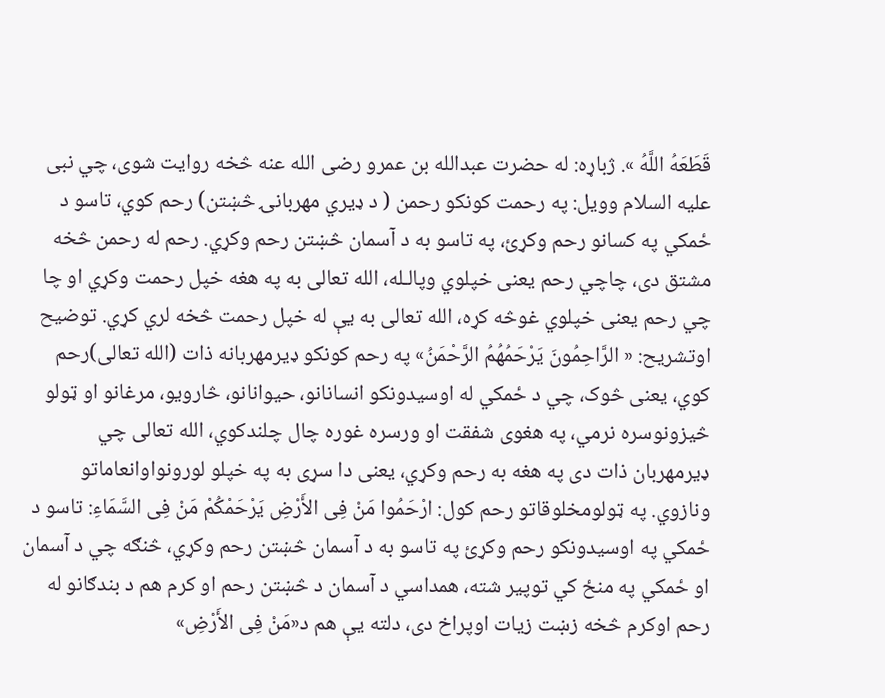قَطَعَهُ اللَّهُ ». ژباړه: له حضرت عبدالله بن عمرو رضی الله عنه څخه روایت شوی، چي نبی علیه السلام وویل: په رحمت کونکو رحمن ( د ډيري مهربانۍ څښتن) رحم کوي، تاسو د ځمکي په کسانو رحم وکړئ، په تاسو به د آسمان څښتن رحم وکړي. رحم له رحمن څخه مشتق دی، چاچي رحم يعنی خپلوي وپالـله، الله تعالی به په هغه خپل رحمت وکړي او چا چي رحم يعنی خپلوي غوڅه کړه، الله تعالی به یې له خپل رحمت څخه لري کړي. توضيح اوتشريح: « الرَّاحِمُونَ يَرْحَمُهُمُ الرَّحْمَنُ» په رحم کونکو ډیرمهربانه ذات (الله تعالی)رحم کوي، يعنی څوک، چي د ځمکي له اوسيدونکو انسانانو، حيوانانو، څارويو، مرغانو او ټولو څیزونوسره نرمي، په هغوی شفقت او ورسره غوره چال چلندکوي، الله تعالی چي ډیرمهربان ذات دی په هغه به رحم وکړي، يعنی دا سړی به په خپلو لورونواوانعاماتو ونازوي. په ټولومخلوقاتو رحم کول: ارْحَمُوا مَنْ فِى الأَرْضِ يَرْحَمْكُمْ مَنْ فِى السَّمَاءِ: تاسو د ځمکي په اوسيدونکو رحم وکړئ په تاسو به د آسمان څښتن رحم وکړي، څنګه چي د آسمان او ځمکي په منځ کي توپیر شته، همداسي د آسمان د څښتن رحم او کرم هم د بندګانو له رحم اوکرم څخه زښت زيات اوپراخ دی، دلته یې هم د«مَنْ فِى الأَرْضِ»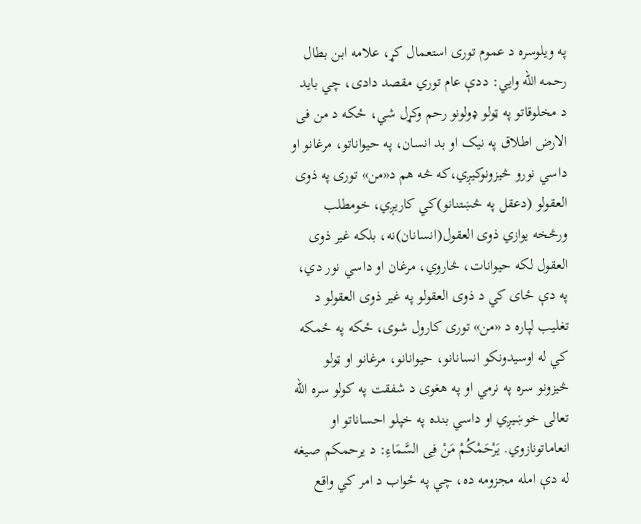په ویلوسره د عموم توری استعمال کړ، علامه ابن بطال رحمه الله وايي: ددې عام توري مقصد دادی، چي بايد د مخلوقاتو په ټولو ډولونو رحم وکړل شي، ځکه د من فی الارض اطلاق په نيک او بد انسان، په حيواناتو، مرغانو او داسي نورو څیزونوکيږي،که څه هم د«من» توری په ذوی العقولو (دعقل په څښتنانو)کي کاريږي، خومطلب ورڅخه يوازي ذوی العقول(انسانان)نه، بلکه غیر ذوی العقول لکه حيوانات، څاروي، مرغان او داسي نور دي، په دې ځای کي د ذوی العقولو په غیر ذوی العقولو د تغليب لپاره د «من» توری کارول شوی، ځکه په ځمکه کي له اوسیدونکو انسانانو، حيوانانو، مرغانو او ټولو څیزونو سره په نرمي او په هغوی د شفقت په کولو سره الله تعالی خوښيږي او داسي بنده په خپلو احساناتو او انعاماتونازوي. يَرْحَمْكُمْ مَنْ فِى السَّمَاءِ: د يرحمکم صيغه له دې امله مجزومه ده، چي په ځواب د امر کي واقع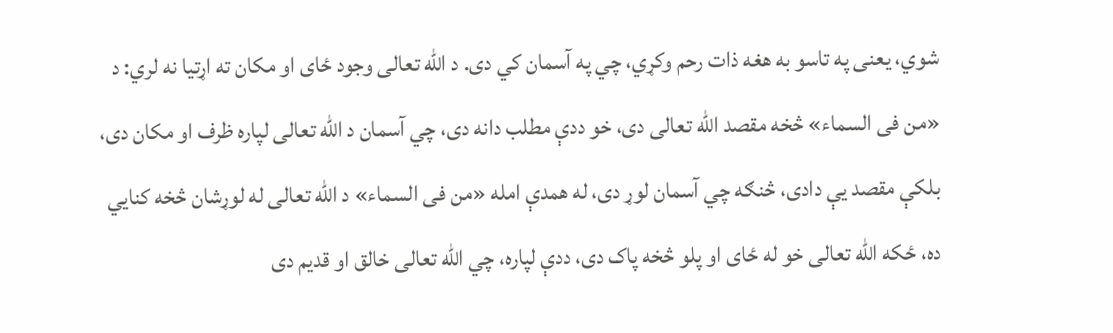شوي، يعنی په تاسو به هغه ذات رحم وکړي، چي په آسمان کي دی. د الله تعالی وجود ځای او مکان ته اړتيا نه لري: د «من فی السماء» څخه مقصد الله تعالی دی، خو ددې مطلب دانه دی، چي آسمان د الله تعالی لپاره ظرف او مکان دی، بلکې مقصد یې دادی، څنګه چي آسمان لوړ دی، له همدې امله «من فی السماء» د الله تعالی له لوړشان څخه کنايي ده، ځکه الله تعالی خو له ځای او پلو څخه پاک دی، ددې لپاره، چي الله تعالی خالق او قديم دی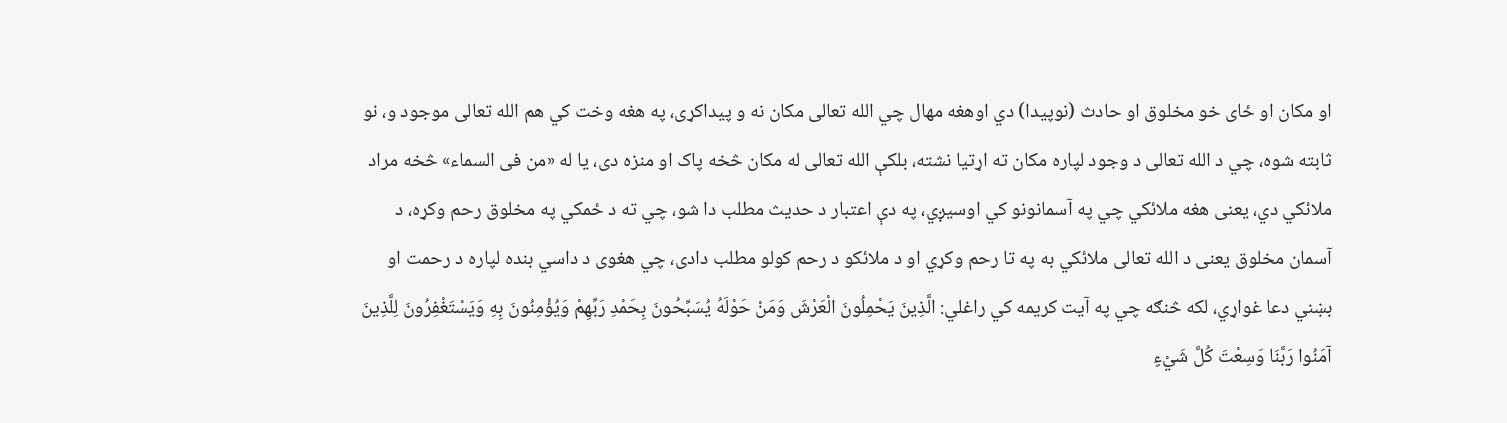او مکان او ځای خو مخلوق او حادث (نوپیدا) دي اوهغه مهال چي الله تعالی مکان نه و پیداکړی، په هغه وخت کي هم الله تعالی موجود و، نو ثابته شوه، چي د الله تعالی د وجود لپاره مکان ته اړتیا نشته، بلکې الله تعالی له مکان څخه پاک او منزه دی، يا له «من فی السماء» څخه مراد ملائکي دي، يعنی هغه ملائکي چي په آسمانونو کي اوسيږي، په دې اعتبار د حدیث مطلب دا شو، چي ته د ځمکي په مخلوق رحم وکړه، د آسمان مخلوق يعنی د الله تعالی ملائکي به په تا رحم وکړي او د ملائکو د رحم کولو مطلب دادی، چي هغوی د داسي بنده لپاره د رحمت او بښني دعا غواړي، لکه څنګه چي په آيت کریمه کي راغلي: الَّذِينَ يَحْمِلُونَ الْعَرْشَ وَمَنْ حَوْلَهُ يُسَبِّحُونَ بِحَمْدِ رَبِّهِمْ وَيُؤْمِنُونَ بِهِ وَيَسْتَغْفِرُونَ لِلَّذِينَ آمَنُوا رَبَّنَا وَسِعْتَ كُلَّ شَيْءٍ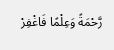رَّحْمَةً وَعِلْمًا فَاغْفِرْ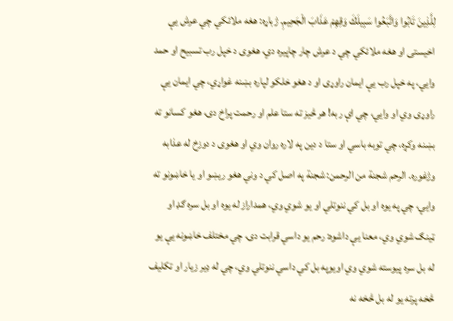لِلَّذِينَ تَابُوا وَاتَّبَعُوا سَبِيلَكَ وَقِهِمْ عَذَابَ الْجَحِيمِ. ژباړه: هغه ملائکي چي عرش یې اخیستی او هغه ملائکي چي د عرش چار چاپيره دي، هغوی د خپل رب تسبیح او حمد وايي، په خپل رب يې ایمان راوړی او د هغو خلکو لپاره بښنه غواړي، چي ایمان یې راوړی وي او وايي، چي اې ربه! هر څیز ته ستا علم او رحمت پراخ دی، هغو کسانو ته بښنه وکړه، چي توبه باسي او ستا د دین په لاره روان وي او هغوی د دوزخ له عذابه وژغوره. الرحم شجنة من الرحمن: شجنة په اصل کي د وني هغو ريښو او يا خاښونو ته وايي، چي په يوه او بل کي ننوتلي او يو شوي وي، همداراز له یوه او بل سره ګډ او ټينګ شوي وي، معنا یې داشوه: رحم یو داسي قرابت دی، چي مختلف خاښونه یې يو له بل سره پيوسته شوي وي اويوپه بل کي داسي ننوتلي وي، چي له ډیر زيار او تکليف څخه پرته يو له بل څخه نه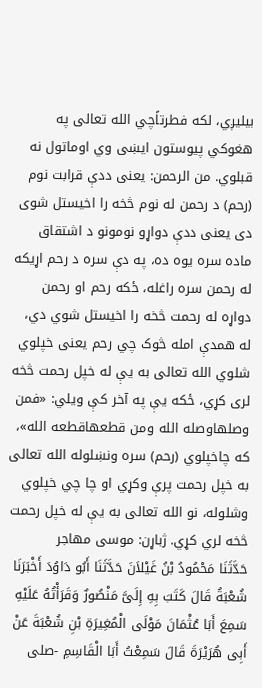بيليږي، لکه فطرتاًچي الله تعالی په هغوکي پيوستون ايښی وي اوماتول نه قبلوي. من الرحمن: یعنی ددې قرابت نوم (رحم) د رحمن له نوم څخه را اخيستل شوی دی يعنی ددې دواړو نومونو د اشتقاق ماده سره يوه ده، په دې سره د رحم اړيکه له رحمن سره راغله، ځکه رحم او رحمن دواړه له رحمت څخه را اخيستل شوي دي، له همدې امله څوک چي رحم یعنی خپلوي شلوي الله تعالی به یې له خپل رحمت څخه لری کړي، ځکه یې په آخر کې ویلي: «فمن وصلهاوصله الله ومن قطعهاقطعه الله»، که چاخپلوي (رحم) سره ونښلوله الله تعالی به خپل رحمت پرې وکړي او چا چي خپلوي وشلوله، نو الله تعالی به یې له خپل رحمت څخه لري کړي. ژباړن: موسی مهاجر
حَدَّثَنَا مَحْمُودُ بْنُ غَيْلاَنَ حَدَّثَنَا أَبُو دَاوُدَ أَخْبَرَنَا شُعْبَةُ قَالَ كَتَبَ بِهِ إِلَىَّ مَنْصُورٌ وَقَرَأْتُهُ عَلَيْهِ سَمِعَ أَبَا عُثْمَانَ مَوْلَى الْمُغِيرَةِ بْنِ شُعْبَةَ عَنْ أَبِى هُرَيْرَةَ قَالَ سَمِعْتُ أَبَا الْقَاسِمِ -صلى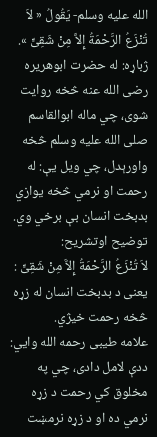الله عليه وسلم- يَقُولُ « لاَ تُنْزَعُ الرَّحْمَةُ إِلاَّ مِنْ شَقِىٍّ ».
ژباړه: له حضرت ابوهريره رضی الله عنه څخه روایت شوی، چي ماله ابوالقاسم صلی الله عليه وسلم څخه واورېدل، چي ویل یې: له رحمت او نرمي څخه یوازي بدبخت انسان بې برخي وي.
توضيح اوتشريح:
لاَ تُنْزَعُ الرَّحْمَةُ إِلاَّ مِنْ شَقِىٍّ : يعنی د بدبخت انسان له زړه څخه رحمت خيژي.
علامه طيبی رحمه الله وايي: ددې لامل دادی، چي په مخلوق کي رحمت د زړه نرمي ده او د زړه نرمښت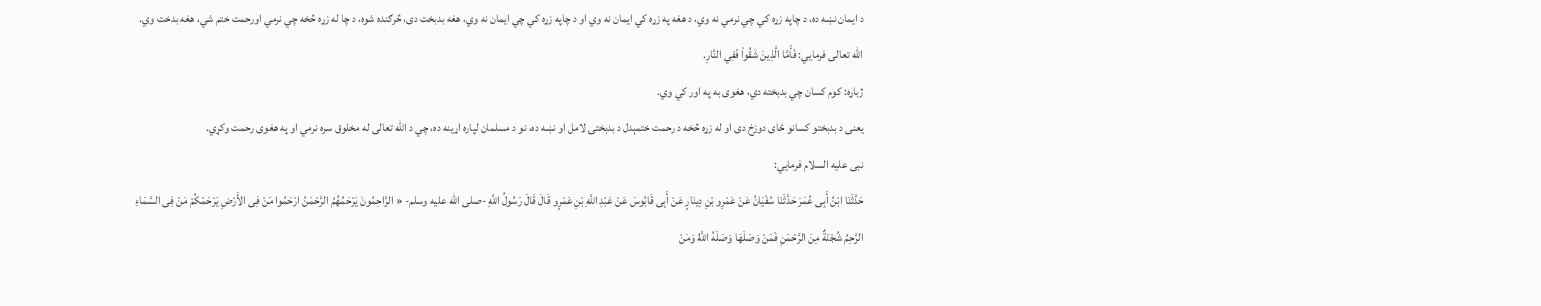د ایمان نښه ده، د چاپه زړه کي چي نرمي نه وي، د هغه په زړه کي ايمان نه وي او د چاپه زړه کي چي ايمان نه وي، هغه بدبخت دی، څرګنده شوه، د چا له زړه څخه چي نرمي اورحمت ختم شي، هغه بدخت وي.
الله تعالی فرمايي: فَأَمَّا الَّذِينَ شَقُواْ فَفِي النَّارِ.
ژباړه: کوم کسان چي بدبخته دي، هغوی به په اور کي وي.
يعنی د بدبختو کسانو ځای دوزخ دی او له زړه څخه د رحمت ختمېدل د بدبختۍ لامل او نښه ده، نو د مسلمان لپاره اړینه ده، چي د الله تعالی له مخلوق سره نرمي او په هغوی رحمت وکړي.
نبی عليه السلام فرمايي:
حَدَّثَنَا ابْنُ أَبِى عُمَرَ حَدَّثَنَا سُفْيَانُ عَنْ عَمْرِو بْنِ دِينَارٍ عَنْ أَبِى قَابُوسَ عَنْ عَبْدِ اللَّهِ بْنِ عَمْرٍو قَالَ قَالَ رَسُولُ اللَّهِ -صلى الله عليه وسلم- « الرَّاحِمُونَ يَرْحَمُهُمُ الرَّحْمَنُ ارْحَمُوا مَنْ فِى الأَرْضِ يَرْحَمْكُمْ مَنْ فِى السَّمَاءِ الرَّحِمُ شُجْنَةٌ مِنَ الرَّحْمَنِ فَمَنْ وَصَلَهَا وَصَلَهُ اللَّهُ وَمَنْ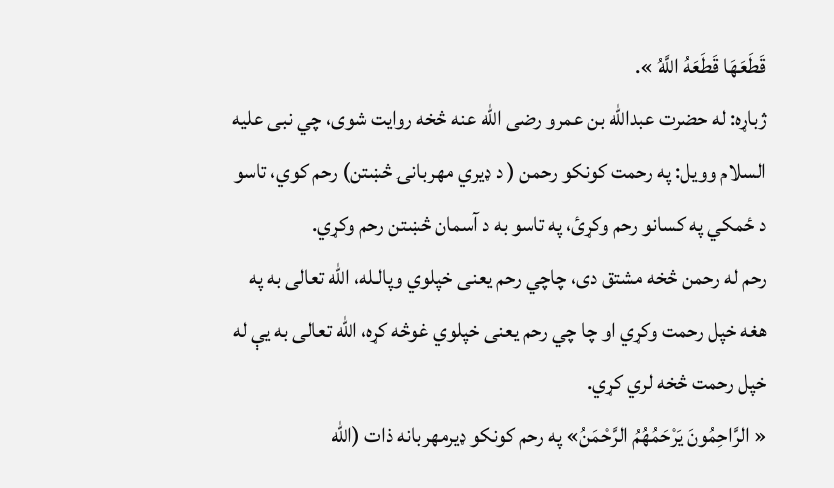قَطَعَهَا قَطَعَهُ اللَّهُ ».
ژباړه: له حضرت عبدالله بن عمرو رضی الله عنه څخه روایت شوی، چي نبی علیه السلام وویل: په رحمت کونکو رحمن ( د ډيري مهربانۍ څښتن) رحم کوي، تاسو د ځمکي په کسانو رحم وکړئ، په تاسو به د آسمان څښتن رحم وکړي.
رحم له رحمن څخه مشتق دی، چاچي رحم يعنی خپلوي وپالـله، الله تعالی به په هغه خپل رحمت وکړي او چا چي رحم يعنی خپلوي غوڅه کړه، الله تعالی به یې له خپل رحمت څخه لري کړي.
« الرَّاحِمُونَ يَرْحَمُهُمُ الرَّحْمَنُ» په رحم کونکو ډیرمهربانه ذات (الله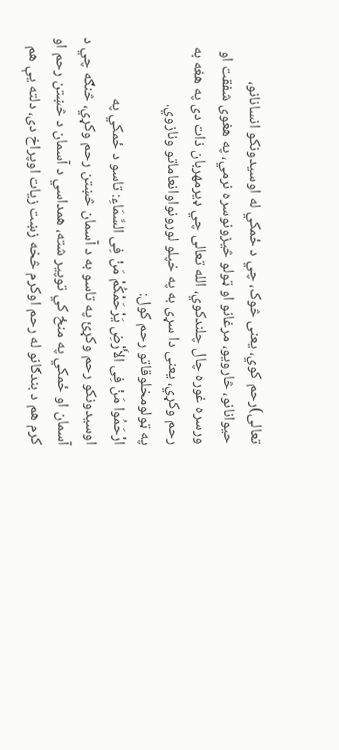تعالی)رحم کوي، يعنی څوک، چي د ځمکي له اوسيدونکو انسانانو، حيوانانو، څارويو، مرغانو او ټولو څیزونوسره نرمي، په هغوی شفقت او ورسره غوره چال چلندکوي، الله تعالی چي ډیرمهربان ذات دی په هغه به رحم وکړي، يعنی دا سړی به په خپلو لورونواوانعاماتو ونازوي.
په ټولومخلوقاتو رحم کول:
ارْحَمُوا مَنْ فِى الأَرْضِ يَرْحَمْكُمْ مَنْ فِى السَّمَاءِ: تاسو د ځمکي په اوسيدونکو رحم وکړئ په تاسو به د آسمان څښتن رحم وکړي، څنګه چي د آسمان او ځمکي په منځ کي توپیر شته، همداسي د آسمان د څښتن رحم او کرم هم د بندګانو له رحم اوکرم څخه زښت زيات اوپراخ دی، دلته یې هم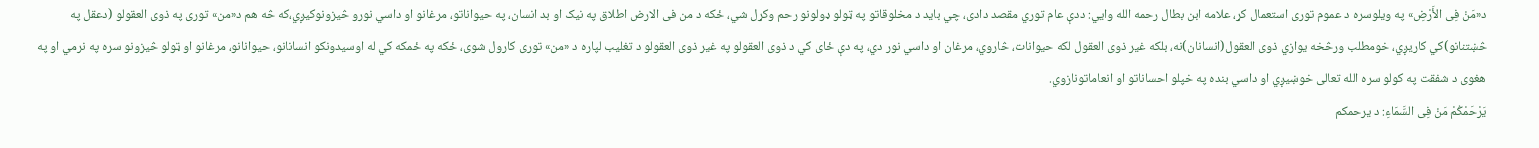د«مَنْ فِى الأَرْضِ» په ویلوسره د عموم توری استعمال کړ، علامه ابن بطال رحمه الله وايي: ددې عام توري مقصد دادی، چي بايد د مخلوقاتو په ټولو ډولونو رحم وکړل شي، ځکه د من فی الارض اطلاق په نيک او بد انسان، په حيواناتو، مرغانو او داسي نورو څیزونوکيږي،که څه هم د«من» توری په ذوی العقولو (دعقل په څښتنانو)کي کاريږي، خومطلب ورڅخه يوازي ذوی العقول(انسانان)نه، بلکه غیر ذوی العقول لکه حيوانات، څاروي، مرغان او داسي نور دي، په دې ځای کي د ذوی العقولو په غیر ذوی العقولو د تغليب لپاره د «من» توری کارول شوی، ځکه په ځمکه کي له اوسیدونکو انسانانو، حيوانانو، مرغانو او ټولو څیزونو سره په نرمي او په هغوی د شفقت په کولو سره الله تعالی خوښيږي او داسي بنده په خپلو احساناتو او انعاماتونازوي.
يَرْحَمْكُمْ مَنْ فِى السَّمَاءِ: د يرحمکم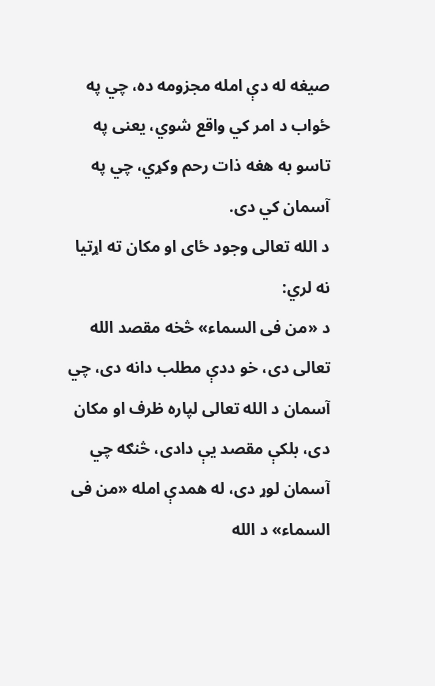صيغه له دې امله مجزومه ده، چي په ځواب د امر کي واقع شوي، يعنی په تاسو به هغه ذات رحم وکړي، چي په آسمان کي دی.
د الله تعالی وجود ځای او مکان ته اړتيا نه لري:
د «من فی السماء» څخه مقصد الله تعالی دی، خو ددې مطلب دانه دی، چي آسمان د الله تعالی لپاره ظرف او مکان دی، بلکې مقصد یې دادی، څنګه چي آسمان لوړ دی، له همدې امله «من فی السماء» د الله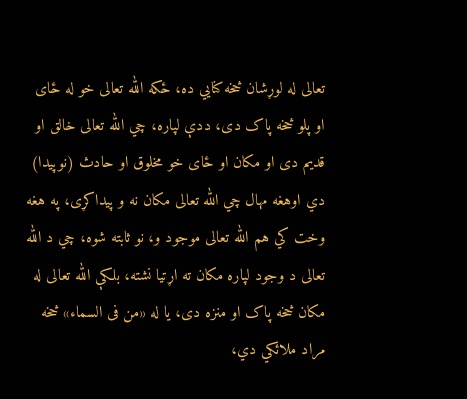تعالی له لوړشان څخه کنايي ده، ځکه الله تعالی خو له ځای او پلو څخه پاک دی، ددې لپاره، چي الله تعالی خالق او قديم دی او مکان او ځای خو مخلوق او حادث (نوپیدا) دي اوهغه مهال چي الله تعالی مکان نه و پیداکړی، په هغه وخت کي هم الله تعالی موجود و، نو ثابته شوه، چي د الله تعالی د وجود لپاره مکان ته اړتیا نشته، بلکې الله تعالی له مکان څخه پاک او منزه دی، يا له «من فی السماء» څخه مراد ملائکي دي،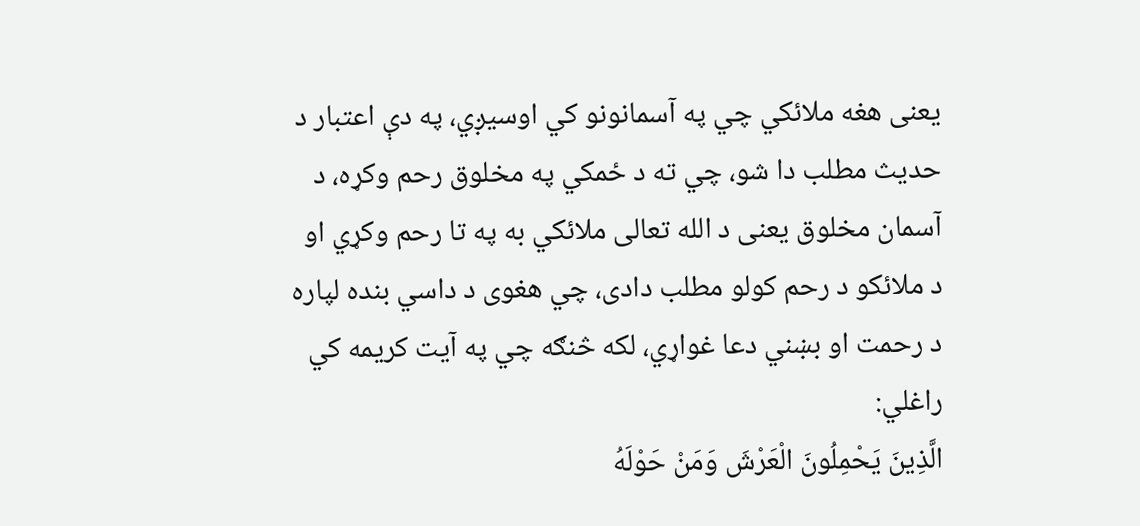يعنی هغه ملائکي چي په آسمانونو کي اوسيږي، په دې اعتبار د حدیث مطلب دا شو، چي ته د ځمکي په مخلوق رحم وکړه، د آسمان مخلوق يعنی د الله تعالی ملائکي به په تا رحم وکړي او د ملائکو د رحم کولو مطلب دادی، چي هغوی د داسي بنده لپاره د رحمت او بښني دعا غواړي، لکه څنګه چي په آيت کریمه کي راغلي:
الَّذِينَ يَحْمِلُونَ الْعَرْشَ وَمَنْ حَوْلَهُ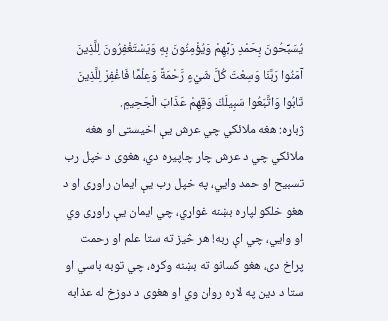يُسَبِّحُونَ بِحَمْدِ رَبِّهِمْ وَيُؤْمِنُونَ بِهِ وَيَسْتَغْفِرُونَ لِلَّذِينَ آمَنُوا رَبَّنَا وَسِعْتَ كُلَّ شَيْءٍ رَّحْمَةً وَعِلْمًا فَاغْفِرْ لِلَّذِينَ تَابُوا وَاتَّبَعُوا سَبِيلَكَ وَقِهِمْ عَذَابَ الْجَحِيمِ.
ژباړه: هغه ملائکي چي عرش یې اخیستی او هغه ملائکي چي د عرش چار چاپيره دي، هغوی د خپل رب تسبیح او حمد وايي، په خپل رب يې ایمان راوړی او د هغو خلکو لپاره بښنه غواړي، چي ایمان یې راوړی وي او وايي، چي اې ربه! هر څیز ته ستا علم او رحمت پراخ دی، هغو کسانو ته بښنه وکړه، چي توبه باسي او ستا د دین په لاره روان وي او هغوی د دوزخ له عذابه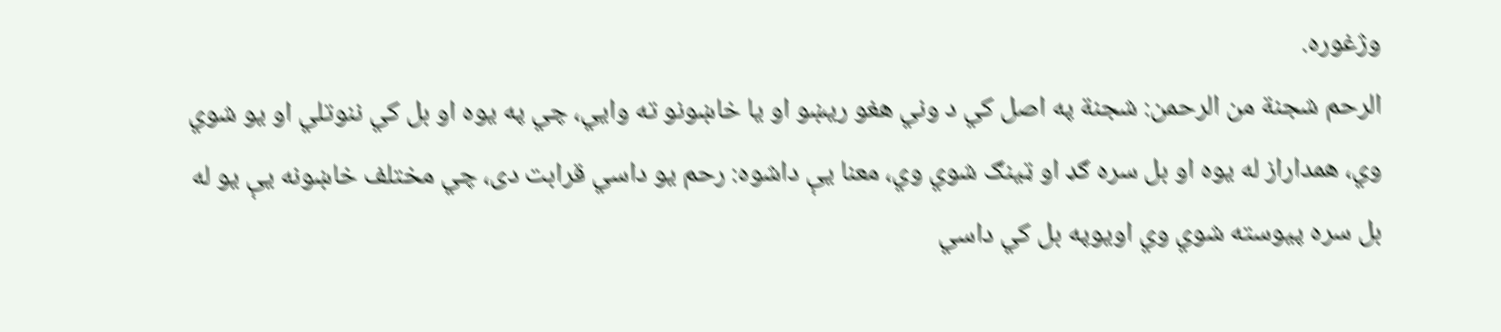وژغوره.
الرحم شجنة من الرحمن: شجنة په اصل کي د وني هغو ريښو او يا خاښونو ته وايي، چي په يوه او بل کي ننوتلي او يو شوي وي، همداراز له یوه او بل سره ګډ او ټينګ شوي وي، معنا یې داشوه: رحم یو داسي قرابت دی، چي مختلف خاښونه یې يو له بل سره پيوسته شوي وي اويوپه بل کي داسي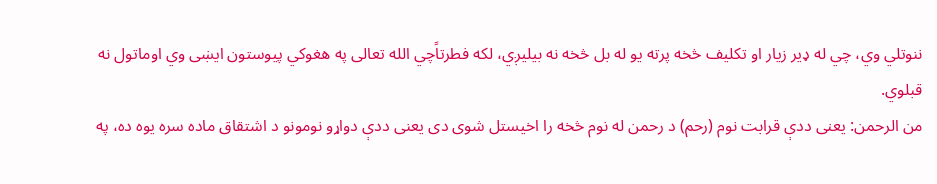ننوتلي وي، چي له ډیر زيار او تکليف څخه پرته يو له بل څخه نه بيليږي، لکه فطرتاًچي الله تعالی په هغوکي پيوستون ايښی وي اوماتول نه قبلوي.
من الرحمن: یعنی ددې قرابت نوم (رحم) د رحمن له نوم څخه را اخيستل شوی دی يعنی ددې دواړو نومونو د اشتقاق ماده سره يوه ده، په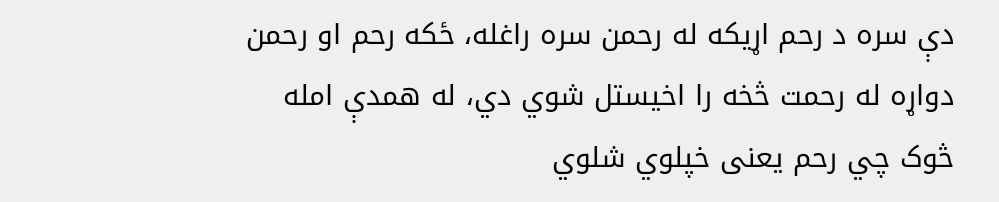دې سره د رحم اړيکه له رحمن سره راغله، ځکه رحم او رحمن دواړه له رحمت څخه را اخيستل شوي دي، له همدې امله څوک چي رحم یعنی خپلوي شلوي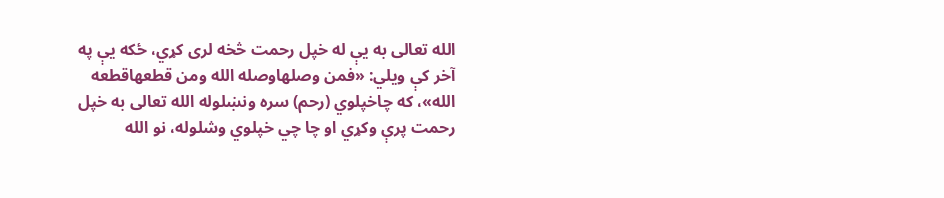الله تعالی به یې له خپل رحمت څخه لری کړي، ځکه یې په آخر کې ویلي: «فمن وصلهاوصله الله ومن قطعهاقطعه الله»، که چاخپلوي (رحم) سره ونښلوله الله تعالی به خپل رحمت پرې وکړي او چا چي خپلوي وشلوله، نو الله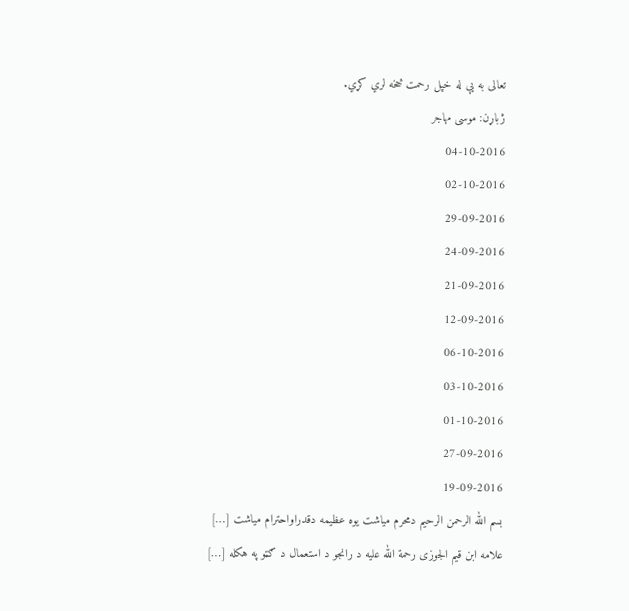تعالی به یې له خپل رحمت څخه لري کړي.
ژباړن: موسی مهاجر
04-10-2016
02-10-2016
29-09-2016
24-09-2016
21-09-2016
12-09-2016
06-10-2016
03-10-2016
01-10-2016
27-09-2016
19-09-2016
بسم الله الرحمن الرحیم دمحرم میاشت یوه عظیمه دقدراواحترام میاشت […]
علامه ابن قیم الجوزی رحمة الله علیه د رانجو د استعمال د ګټو په هکله […]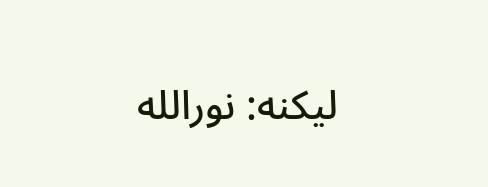لیکنه: نورالله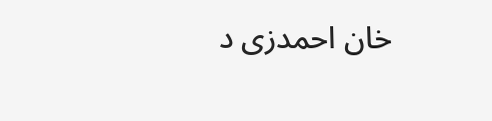خان احمدزی د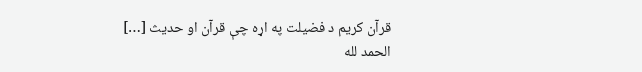قرآن کريم د فضيلت په اړه چې قرآن او حديث […]
الحمد لله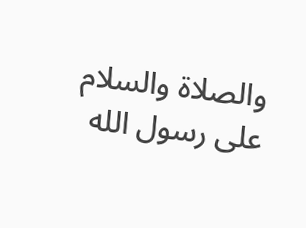والصلاة والسلام علی رسول الله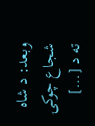وبعد: د شاه شجاع چوکۍ ته د […]